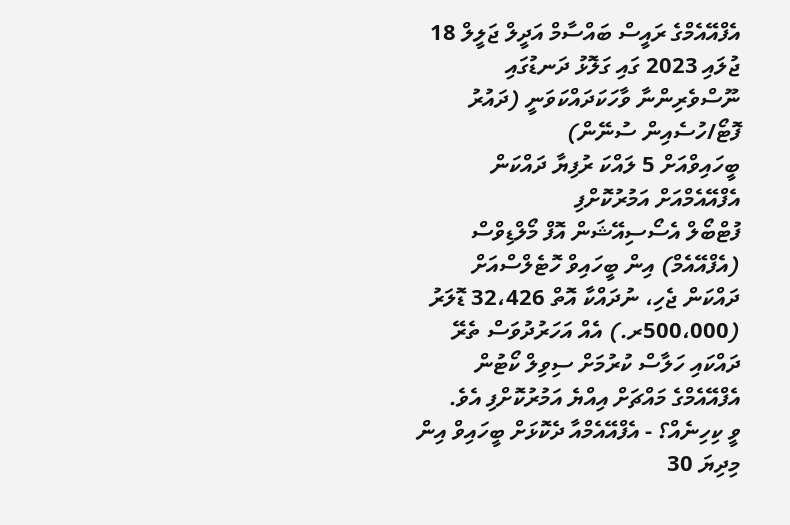އެފްއޭއެމްގެ ރައީސް ބައްސާމް އަދީލް ޖަލީލް 18 ޖުލައި 2023 ގައި ގަލޮޅު ދަނޑުގައި ނޫސްވެރިންނާ ވާހަކަދައްކަވަނީ (ދައުރު ފޮޓޯ/ހުސެއިން ސުނޭން)
ބީހައިވްއަށް 5 ލައްކަ ރުފިޔާ ދައްކަން އެފްއޭއެމްއަށް އަމުރުކޮށްފި
ފުޓްބޯލް އެސޯސިއޭޝަން އޮފް މޯލްޑިވްސް (އެފްއޭއެމް) އިން ބީހައިވް ހޮޓެލްސްއަށް ދައްކަން ޖެހި، ނުދައްކާ އޮތް 32،426 ޑޮލަރު (500،000ރ.) އެއް އަހަރުދުވަސް ތެރޭ ދައްކައި ހަލާސް ކުރުމަށް ސިވިލް ކޯޓުން އެފްއޭއެމްގެ މައްޗަށް އިއްޔެ އަމުރުކޮށްފި އެވެ.
ވީ ކިހިނެއް؟ - އެފްއޭއެމްއާ ދެކޮޅަށް ބީހައިވް އިން މިދިޔަ 30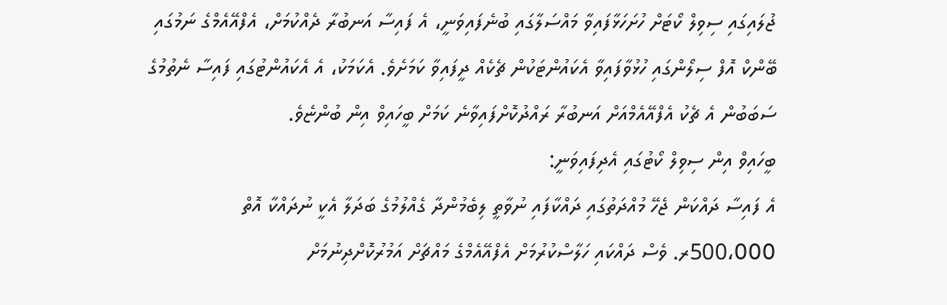ޖުލައިގައި ސިވިލް ކޯޓަށް ހުށަހަޅާފައިވާ މައްސަލާގައި ބުނެފައިވަނީ، އެ ފައިސާ އަނބުރާ ދެއްކުމަށް، އެފްއޭއެމްގެ ނަމުގައި ބޭންކް އޮފް ސިލޯންގައި ހުޅުވާފައިވާ އެކައުންޓަކުން ޗެކެއް ދީފައިވާ ކަމަށެވެ. އެކަމަކު، އެ އެކައުންޓުގައި ފައިސާ ނެތުމުގެ ސަބަބުން އެ ޗެކު އެފްއޭއެމްއަށް އަނބުރާ ރައްދުކޮށްފައިވާނެ ކަމަށް ބީހައިވް އިން ބުންޏެވެ.
ބީހައިވް އިން ސިވިލް ކޯޓުގައި އެދިފައިވަނީ:
އެ ފައިސާ ދައްކަން ޖެހޭ މުއްދަތުގައި ދައްކާފައި ނުވާތީ ލިބެމުންދާ ގެއްލުމުގެ ބަދަލާ އެކީ ނުދައްކާ އޮތް 500،000ރ. ވެސް ދައްކައި ހަލާސްކުރުމަށް އެފްއޭއެމްގެ މައްޗަށް އަމުރުކޮށްދިނުމަށް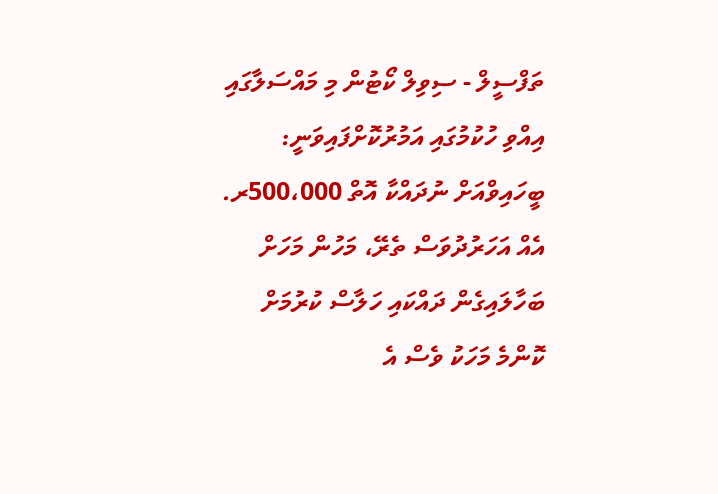ތަފްސީލް - ސިވިލް ކޯޓުން މި މައްސަލާގައި އިއްވި ހުކުމުގައި އަމުރުކޮށްފައިވަނީ:
ބީހައިވްއަށް ނުދައްކާ އޮތް 500،000ރ. އެއް އަހަރުދުވަސް ތެރޭ، މަހުން މަހަށް ބަހާލައިގެން ދައްކައި ހަލާސް ކުރުމަށް
ކޮންމެ މަހަކު ވެސް އެ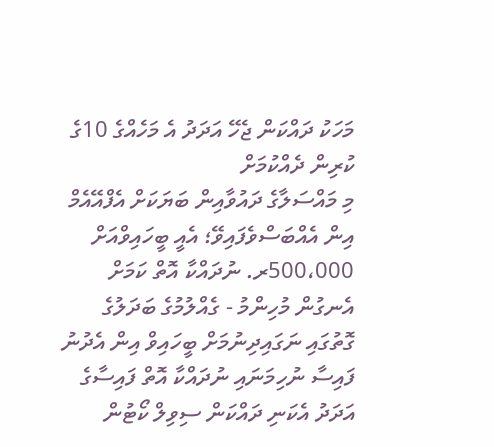މަހަކު ދައްކަން ޖެހޭ އަދަދު އެ މަހެއްގެ 10ގެ ކުރިން ދެއްކުމަށް
މި މައްސަލާގެ ދައުވާއިން ބަޔަކަށް އެފްއޭއެމް އިން އެއްބަސްވެފައިވޭ؛ އެއީ ބީހައިވްއަށް 500،000ރ. ނުދައްކާ އޮތް ކަމަށް
އެނގުން މުހިންމު - ގެއްލުމުގެ ބަދަލުގެ ގޮތުގައި ނަގައިދިނުމަށް ބީހައިވް އިން އެދުނު ފައިސާ ނުހިމަނައި ނުދައްކާ އޮތް ފައިސާގެ އަދަދު އެކަނި ދައްކަން ސިވިލް ކޯޓުން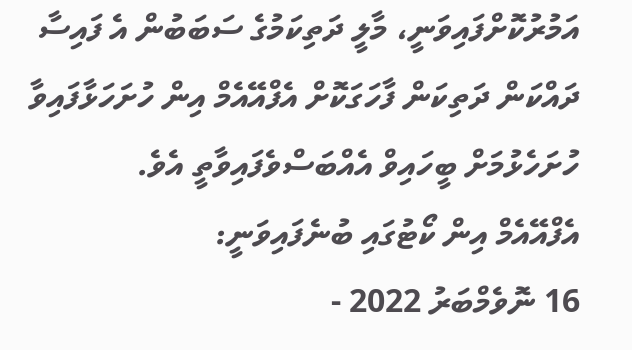އަމުރުކޮށްފައިވަނީ، މާލީ ދަތިކަމުގެ ސަބަބުން އެ ފައިސާ ދައްކަން ދަތިކަން ފާހަގަކޮށް އެފްއޭއެމް އިން ހުށަހަޅާފައިވާ ހުށަހެޅުމަށް ބީހައިވް އެއްބަސްވެފައިވާތީ އެވެ.
އެފްއޭއެމް އިން ކޯޓުގައި ބުނެފައިވަނީ:
16 ނޮވެމްބަރު 2022 -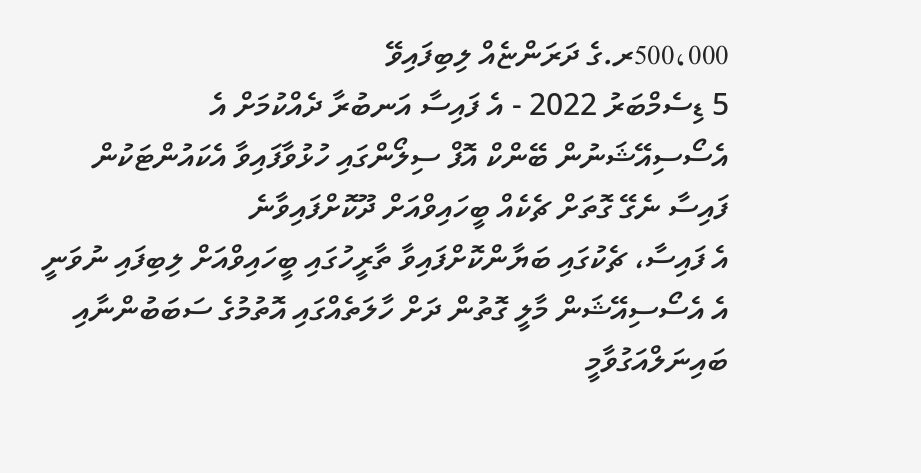500،000ރ.ގެ ދަރަންޏެއް ލިބިފައިވޭ
5 ޑިސެމްބަރު 2022 - އެ ފައިސާ އަނބުރާ ދެއްކުމަށް އެ އެސޯސިއޭޝަނުން ބޭންކް އޮފް ސިލޯންގައި ހުޅުވާފައިވާ އެކައުންޓަކުން ފައިސާ ނެގޭ ގޮތަށް ޗެކެއް ބީހައިވްއަށް ދޫކޮށްފައިވާނެ
އެ ފައިސާ، ޗެކުގައި ބަޔާންކޮށްފައިވާ ތާރީހުގައި ބީހައިވްއަށް ލިބިފައި ނުވަނީ އެ އެސޯސިއޭޝަން މާލީ ގޮތުން ދަށް ހާލަތެއްގައި އޮތުމުގެ ސަބަބުންނާއި ބައިނަލްއަގުވާމީ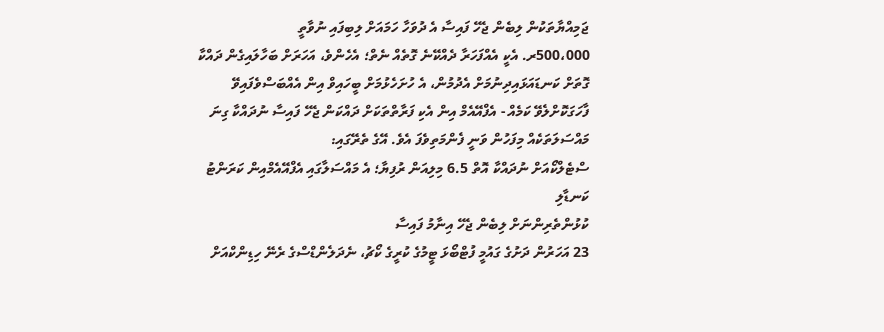ޖަމިއްޔާތަކުން ލިބެން ޖެހޭ ފައިސާ އެ ދުވަހާ ހަމައަށް ލިބިފައި ނުވާތީ
500،000ރ. އެކީ އެއްފަހަރާ ދެއްކޭނެ ގޮތެއް ނެތް؛ އެހެންވެ، އަހަރަށް ބަހާލައިގެން ދައްކާ ގޮތަށް ކަނޑައަޅައިދިނުމަށް އެދުމުން، އެ ހުށަހެޅުމަށް ބީހައިވް އިން އެއްބަސްވެފައިވޭ
ފާހަގަކޮށްލެވޭ ކަމެއް - އެފްއޭއެމް އިން އެކި ފަރާތްތަކަށް ދައްކަން ޖެހޭ ފައިސާ ނުދައްކާ ގިނަ މައްސަލަތަކެއް މިފަހުން ވަނީ ފެންމަތިވެފަ އެވެ. އޭގެ ތެރޭގައި:
ސްޓެލްކޯއަށް ނުދައްކާ އޮތް 6.5 މިލިއަން ރުފިޔާ؛ އެ މައްސަލާގައި އެފްއޭއެމްއިން ކަރަންޓު ކަނޑާލި
ކުޅުންތެރިންނަށް ލިބެން ޖެހޭ އިނާމު ފައިސާ
23 އަހަރުން ދަށުގެ ގައުމީ ފުޓްބޯޅަ ޓީމުގެ ކުރީގެ ކޯޗު، ނެދަލެންޑްސްގެ ރެނޭ ހިޑިންކްއަށް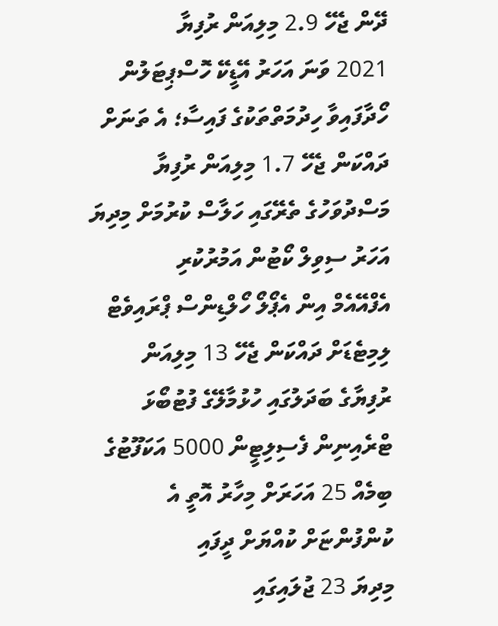ދޭން ޖެހޭ 2.9 މިލިއަން ރުފިޔާ
2021 ވަނަ އަހަރު އޭޑީކޭ ހޮސްޕިޓަލުން ހޯދާފައިވާ ހިދުމަތްތަކުގެ ފައިސާ؛ އެ ތަނަށް ދައްކަން ޖެހޭ 1.7 މިލިއަން ރުފިޔާ މަސްދުވަހުގެ ތެރޭގައި ހަލާސް ކުރުމަށް މިދިޔަ އަހަރު ސިވިލް ކޯޓުން އަމުރުކުރި
އެފްއޭއެމް އިން އެޕޯލޯ ހޯލްޑިންސް ޕްރައިވެޓް ލިމިޓެޑަށް ދައްކަން ޖެހޭ 13 މިލިއަން ރުފިޔާގެ ބަދަލުގައި ހުޅުމާލޭގެ ފުޓުބޯޅަ ޓްރެއިނިން ފެސިލިޓީން 5000 އަކަފޫޓުގެ ބިމެއް 25 އަހަރަށް މިހާރު އޮތީ އެ ކުންފުންޏަށް ކުއްޔަށް ދީފައި
މިދިޔަ 23 ޖުލައިގައި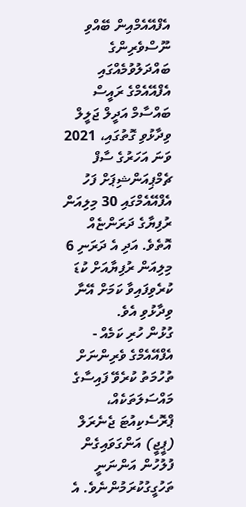އެފްއޭއެމްއިން ބޭއްވި ނޫސްވެރިންގެ ބައްދަލުވުމެއްގައި އެފްއޭއެމްގެ ރައީސް ބައްސާމް އަދީލް ޖަލީލް ވިދާޅުވި ގޮތުގައި، 2021 ވަނަ އަހަރުގެ ސާފް ޗެމްޕިއަންޝިޕަށް ފަހު އެފްއޭއެމްގައި 30 މިލިއަން ރުފިޔާގެ ދަރަންޏެއް އޮތެވެ. އަދި އެ ދަރަނި 6 މިލިއަން ރުފިޔާއަށް ކުޑަ ކުރެވިފައިވާ ކަމަށް އޭނާ ވިދާޅުވި އެވެ.
ގުޅުން ހުރި ކަމެއް - އެފްއޭއެމްގެ ވެރިންނަށް ތުހުމަތު ކުރެވޭ ފައިސާގެ މައްސަލަތަކެއް، ޕްރޮސެކިއުޓަ ޖެނެރަލް (ޕީޖީ) އަންގަވައިގެން ފުލުހުން އަންނަނީ ތަހުގީގުކުރަމުންނެވެ. އެ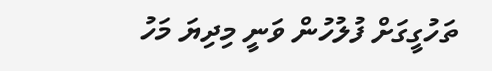ތަހުގީގަށް ފުލުހުން ވަނީ މިދިޔަ މަހު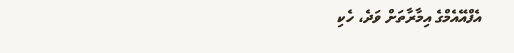އެފްއޭއެމްގެ އިމާރާތަށް ވަދެ، ހެކި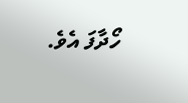ހޯދާފަ އެވެ.